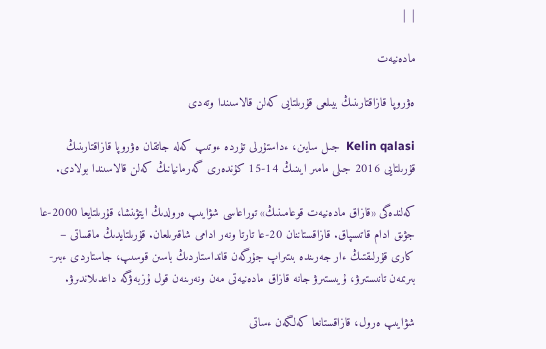|  |

مادەنيەت

ەۋروپا قازاقتارىنىڭ بيىلعى قۇرىلتايى كەلن قالاسىندا وتەدى

Kelin qalasi  جىل سايىن، ءداستۇرلى تۇردە ءوتىپ كەلە جاتقان ەۋروپا قازاقتارىنىڭ قۇرىلتايى 2016 جىلى مامىر ايىنىڭ 14-15 كۇندەرى گەرمانيانىڭ كەلن قالاسىندا بولادى.

كەلندەگى «قازاق مادەنيەت قوعامىنىڭ» توراعاسى شۋايىپ ەرولدىڭ ايتۋىنشا، قۇرىلتايعا 2000-عا جۋىق ادام قاتىسپاق. قازاقستاننان 20-عا تارتا ونەر ادامى شاقىرىلعان. قۇرىلتايدىڭ ماقساتى – كارى قۇرلىقتىڭ ءار جەرىندە بىتىراپ جۇرگەن قانداستاردىڭ باسىن قوسىپ، جاستاردى ءبىر-بىرىمەن تانىستىرۋ، ۇيىستىرۋ جانە قازاق مادەنيەتى مەن ونەرىنەن قول ۇزبەۋگە داعدىلاندىرۋ.

شۋايىپ ەرول، قازاقستانعا كەلگەن ءساتى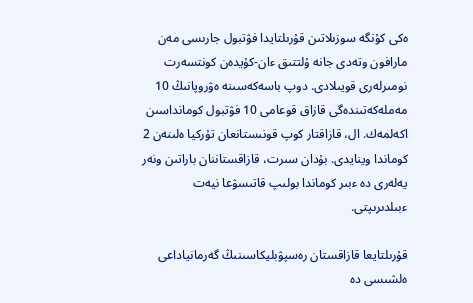ەكى كۇنگە سوزىلاتىن قۇرىلتايدا فۋتبول جارىسى مەن مارافون وتەدى جانە ۇلتتىق ءان-كۇيدەن كونتسەرت نومىرلەرى قويىلادى. دوپ باسەكەسىنە ەۋروپانىڭ 10 مەملەكەتىندەگى قازاق قوعامى 10 فۋتبول كومانداسىن اكەلمەك. ال، قازاقتار كوپ قونىستانعان تۇركيا ەلىنەن 2 كوماندا وينايدى. بۇدان سىرت، قازاقستاننان باراتىن ونەر يەلەرى دە ءبىر كوماندا بولىپ قاتىسۋعا نيەت ءبىلدىرىپتى.

قۇرىلتايعا قازاقستان رەسپۋبليكاسىنىڭ گەرمانياداعى ەلشىسى دە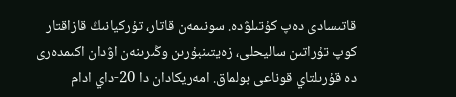قاتىسادى دەپ كۇتىلۋدە. سونىمەن قاتار، تۇركيانىڭ قازاقتار كوپ تۇراتىن ساليحلى، زەيتىنبۇرىن وڭىرىنەن اۋدان اكىمدەرى دە قۇرىلتاي قوناعى بولماق. امەريكادان دا 20-داي ادام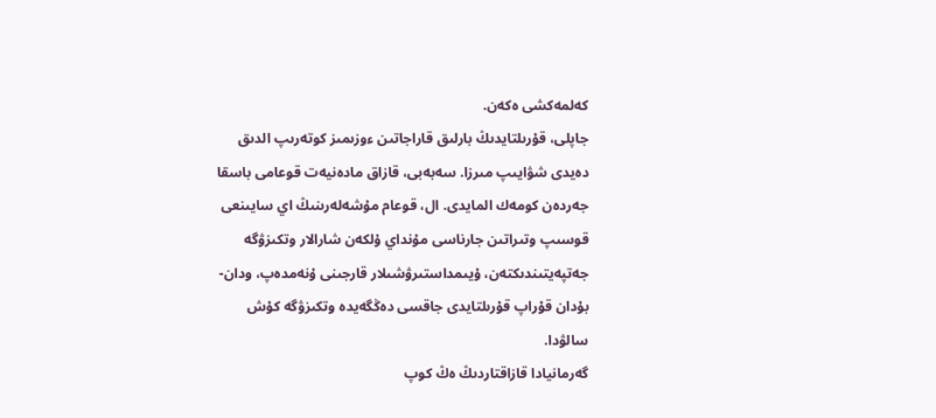كەلمەكشى ەكەن.
جاپلى، قۇرىلتايدىڭ بارلىق قاراجاتىن ءوزىمىز كوتەرىپ الدىق دەيدى شۋايىپ مىرزا. سەبەبى، قازاق مادەنيەت قوعامى باسقا جەردەن كومەك المايدى. ال، قوعام مۇشەلەرىنىڭ اي سايىنعى قوسىپ وتىراتىن جارناسى مۇنداي ۇلكەن شارالار وتكىزۋگە جەتپەيتىندىكتەن، ۇيىمداستىرۋشىلار قارجىنى ۇنەمدەپ، ودان-بۇدان قۇراپ قۇرىلتايدى جاقسى دەڭگەيدە وتكىزۋگە كۇش سالۋدا.
گەرمانيادا قازاقتاردىڭ ەڭ كوپ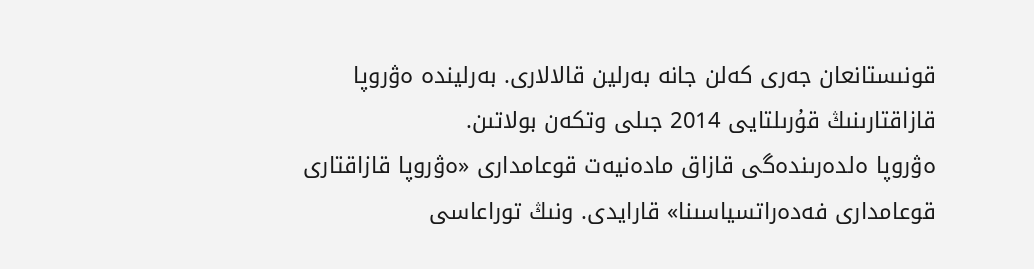قونىستانعان جەرى كەلن جانە بەرلين قالالارى. بەرليندە ەۋروپا قازاقتارىنىڭ قۇرىلتايى 2014 جىلى وتكەن بولاتىن.
ەۋروپا ەلدەرىندەگى قازاق مادەنيەت قوعامدارى «ەۋروپا قازاقتارى قوعامدارى فەدەراتسياسىنا» قارايدى. ونىڭ توراعاسى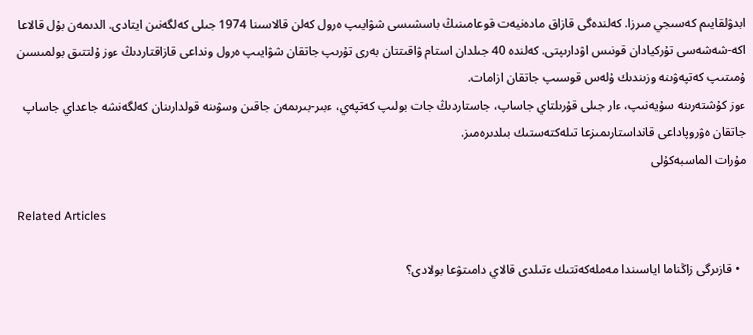ابدۋلقايىم كەسىجي مىرزا. كەلندەگى قازاق مادەنيەت قوعامىنىڭ باسشىسى شۋايىپ ەرول كەلن قالاسىنا 1974 جىلى كەلگەنىن ايتادى. الدىمەن بۇل قالاعا اكە-شەشەسى تۇركيادان قونىس اۋدارىپتى. كەلندە 40 جىلدان استام ۋاقىتتان بەرى تۇرىپ جاتقان شۋايىپ ەرول ونداعى قازاقتاردىڭ ءوز ۇلتتىق بولمىسىن ۇمىتىپ كەتپەۋىنە وزىندىك ۇلەس قوسىپ جاتقان ازامات.
ءوز كۇشتەرىنە سۇيەنىپ، ءار جىلى قۇرىلتاي جاساپ، جاستاردىڭ جات بولىپ كەتپەي، ءبىر-بىرىمەن جاقىن وسۋىنە قولدارىنان كەلگەنشە جاعداي جاساپ جاتقان ەۋروپاداعى قانداستارىمىزعا تىلەكتەستىك بىلدىرەمىز.
مۇرات الماسبەكۇلى

Related Articles

  • قازىرگى زاڭناما اياسىندا مەملەكەتتىك ءتىلدى قالاي دامىتۋعا بولادى؟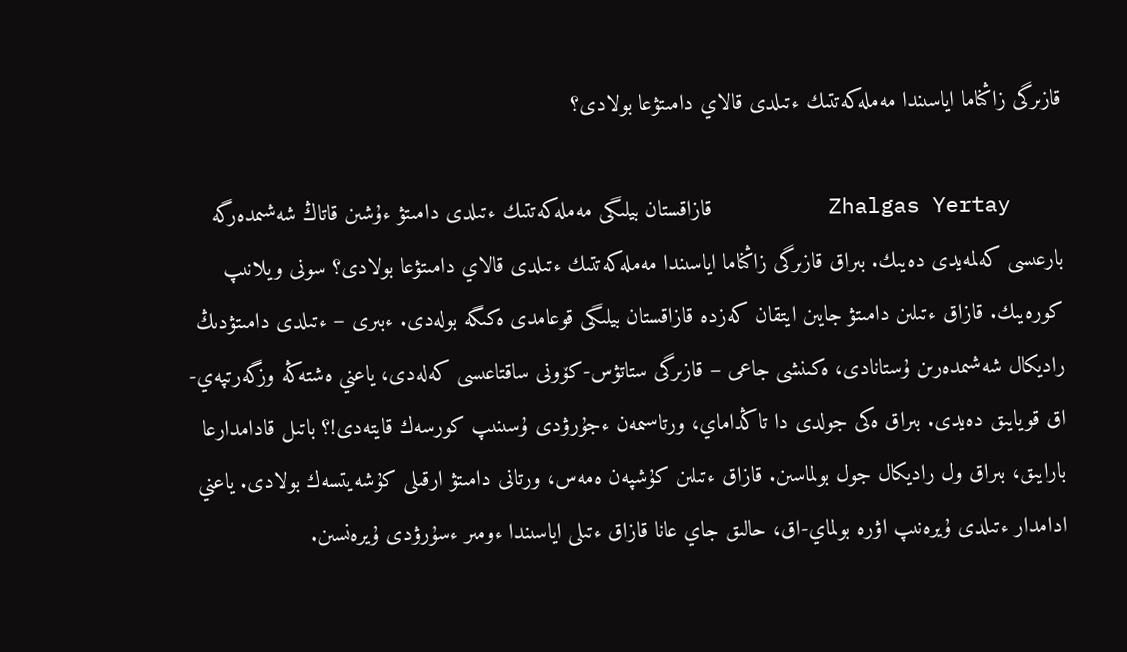قازىرگى زاڭناما اياسىندا مەملەكەتتىك ءتىلدى قالاي دامىتۋعا بولادى؟

    Zhalgas Yertay         قازاقستان بيلىگى مەملەكەتتىك ءتىلدى دامىتۋ ءۇشىن قاتاڭ شەشىمدەرگە بارعىسى كەلمەيدى دەيىك. بىراق قازىرگى زاڭناما اياسىندا مەملەكەتتىك ءتىلدى قالاي دامىتۋعا بولادى؟ سونى ويلانىپ كورەيىك. قازاق ءتىلىن دامىتۋ جايىن ايتقان كەزدە قازاقستان بيلىگى قوعامدى ەكىگە بولەدى. ءبىرى – ءتىلدى دامىتۋدىڭ راديكال شەشىمدەرىن ۇستانادى، ەكىنشى جاعى – قازىرگى ستاتۋس-كۆونى ساقتاعىسى كەلەدى، ياعني ەشتەڭە وزگەرتپەي-اق قويايىق دەيدى. بىراق ەكى جولدى دا تاڭداماي، ورتاسىمەن ءجۇرۋدى ۇسىنىپ كورسەك قايتەدى!؟ باتىل قادامدارعا بارايىق، بىراق ول راديكال جول بولماسىن. قازاق ءتىلىن كۇشپەن ەمەس، ورتانى دامىتۋ ارقىلى كۇشەيتسەك بولادى. ياعني ادامدار ءتىلدى ۇيرەنىپ اۋرە بولماي-اق، حالىق جاي عانا قازاق ءتىلى اياسىندا ءومىر ءسۇرۋدى ۇيرەنسىن.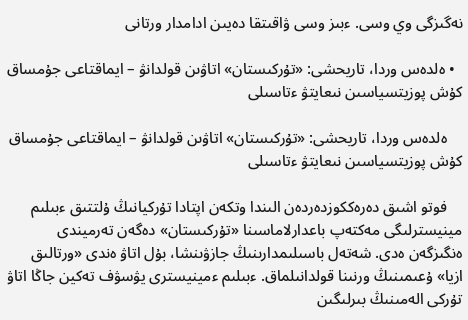نەگىزگى وي وسى. ءبىز وسى ۋاقىتقا دەيىن ادامدار ورتانى

  • ەلدەس وردا، تاريحشى: «تۇركىستان» اتاۋىن قولدانۋ – ايماقتاعى جۇمساق كۇش پوزيتسياسىن نىعايتۋ ءتاسىلى

    ەلدەس وردا، تاريحشى: «تۇركىستان» اتاۋىن قولدانۋ – ايماقتاعى جۇمساق كۇش پوزيتسياسىن نىعايتۋ ءتاسىلى

    فوتو اشىق دەرەككوزدەردەن الىندا وتكەن اپتادا تۇركيانىڭ ۇلتتىق ءبىلىم مينيسترلىگى مەكتەپ باعدارلاماسىنا «تۇركىستان» دەگەن تەرميندى ەنگىزگەن ەدى. شەتەل باسىلىمدارىنىڭ جازۋىنشا، بۇل اتاۋ ەندى «ورتالىق ازيا» ۇعىمىنىڭ ورنىنا قولدانىلماق. ءبىلىم ءمينيسترى يۋسۋف تەكين جاڭا اتاۋ تۇركى الەمىنىڭ بىرلىگىن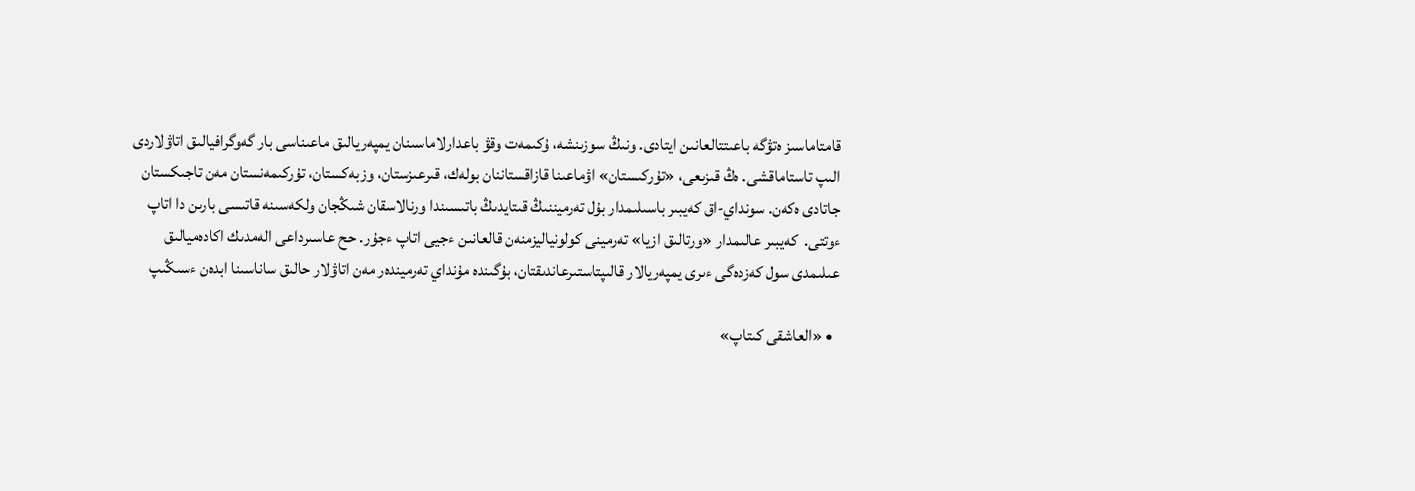قامتاماسىز ەتۋگە باعىتتالعانىن ايتادى. ونىڭ سوزىنشە، ۇكىمەت وقۋ باعدارلاماسىنان يمپەريالىق ماعىناسى بار گەوگرافيالىق اتاۋلاردى الىپ تاستاماقشى. ەڭ قىزىعى، «تۇركىستان» اۋماعىنا قازاقستاننان بولەك، قىرعىزستان، وزبەكستان، تۇركىمەنستان مەن تاجىكستان جاتادى ەكەن. سونداي-اق كەيبىر باسىلىمدار بۇل تەرميننىڭ قىتايدىڭ باتىسىندا ورنالاسقان شىڭجان ولكەسىنە قاتىسى بارىن دا اتاپ ءوتتى.  كەيبىر عالىمدار «ورتالىق ازيا» تەرمينى كولونياليزمنەن قالعانىن ءجيى اتاپ ءجۇر. حح عاسىرداعى الەمدىك اكادەميالىق عىلىمدى سول كەزدەگى ءىرى يمپەريالار قالىپتاستىرعاندىقتان، بۇگىندە مۇنداي تەرميندەر مەن اتاۋلار حالىق ساناسىنا ابدەن ءسىڭىپ

  • «العاشقى كىتاپ»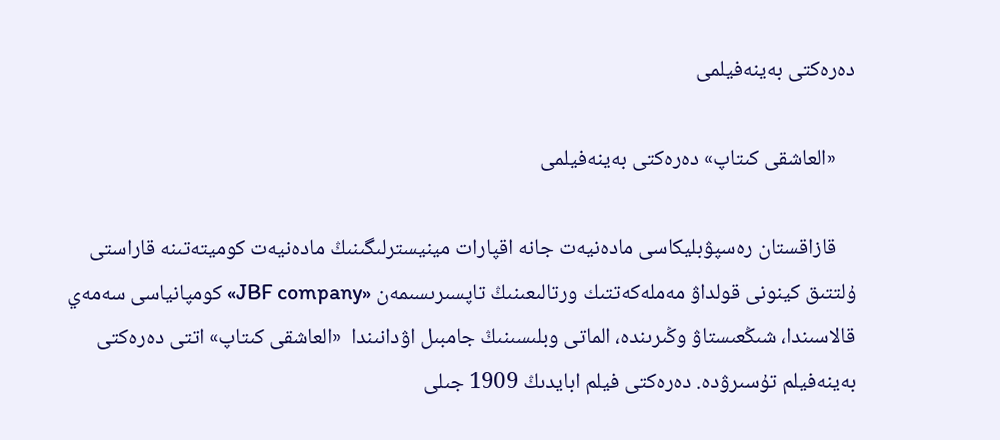دەرەكتى بەينەفيلمى

    «العاشقى كىتاپ» دەرەكتى بەينەفيلمى

    قازاقستان رەسپۋبليكاسى مادەنيەت جانە اقپارات مينيسترلىگىنىڭ مادەنيەت كوميتەتىنە قاراستى ۇلتتىق كينونى قولداۋ مەملەكەتتىك ورتالىعىنىڭ تاپسىرىسىمەن «JBF company» كومپانياسى سەمەي قالاسىندا، شىڭعىستاۋ وڭىرىندە، الماتى وبلىسىنىڭ جامبىل اۋدانىندا  «العاشقى كىتاپ» اتتى دەرەكتى بەينەفيلم تۇسىرۋدە. دەرەكتى فيلم ابايدىڭ 1909 جىلى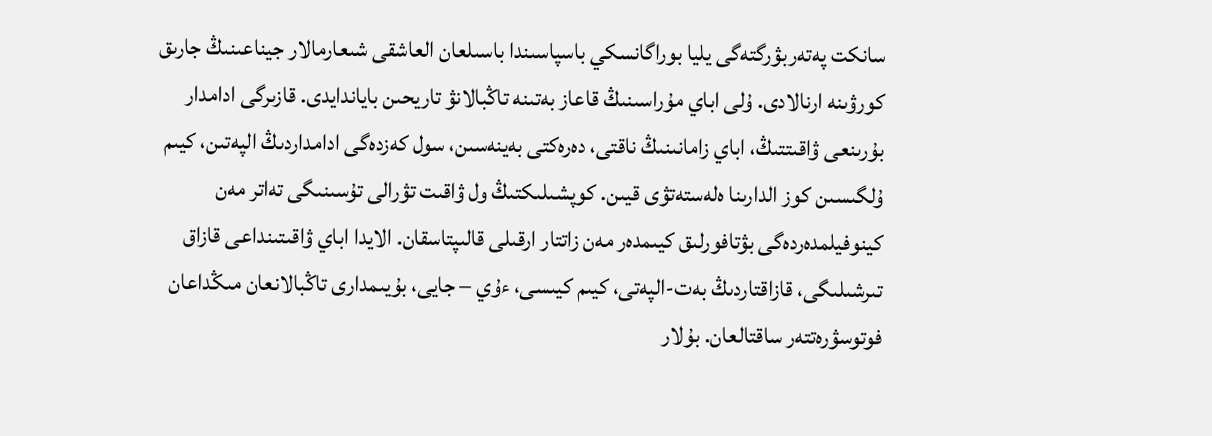سانكت پەتەربۋرگتەگى يليا بوراگانسكي باسپاسىندا باسىلعان العاشقى شىعارمالار جيناعىنىڭ جارىق كورۋىنە ارنالادى. ۇلى اباي مۇراسىنىڭ قاعاز بەتىنە تاڭبالانۋ تاريحىن باياندايدى. قازىرگى ادامدار بۇرىنعى ۋاقىتتىڭ، اباي زامانىنىڭ ناقتى، دەرەكتى بەينەسىن، سول كەزدەگى ادامداردىڭ الپەتىن، كيىم ۇلگىسىن كوز الدارىنا ەلەستەتۋى قيىن. كوپشىلىكتىڭ ول ۋاقىت تۋرالى تۇسىنىگى تەاتر مەن كينوفيلمدەردەگى بۋتافورلىق كيىمدەر مەن زاتتار ارقىلى قالىپتاسقان. الايدا اباي ۋاقىتىنداعى قازاق تىرشىلىگى، قازاقتاردىڭ بەت-الپەتى، كيىم كيىسى، ءۇي – جايى، بۇيىمدارى تاڭبالانعان مىڭداعان فوتوسۋرەتتەر ساقتالعان. بۇلار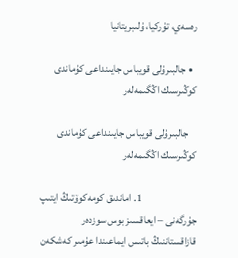رەسەي، تۇركيا، ۇلىبريتانيا

  • جالبىرۇلى قويباس جايىنداعى كۇماندى كوڭىرسىك اڭگىمەلەر

    جالبىرۇلى قويباس جايىنداعى كۇماندى كوڭىرسىك اڭگىمەلەر

                          1. اماندىق كومەكوۆتىڭ ايتىپ جۇرگەنى – ايعاقسىز بوس سوزدەر        قازاقستاننىڭ باتىس ايماعىندا عۇمىر كەشكەن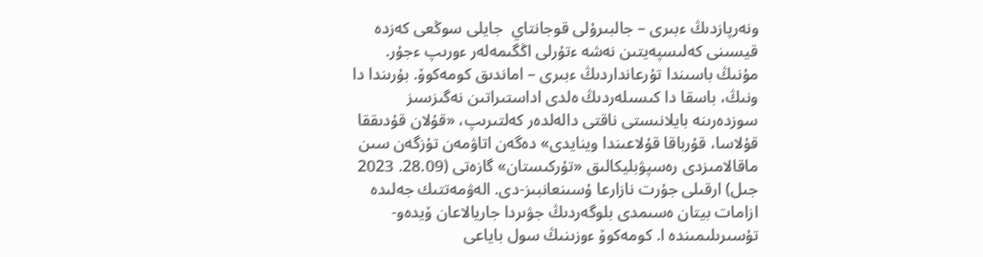ونەرپازدىڭ ءبىرى – جالبىرۇلى قوجانتاي  جايلى سوڭعى كەزدە قيسىنى كەلىسپەيتىن نەشە ءتۇرلى اڭگىمەلەر ءورىپ ءجۇر. مۇنىڭ باسىندا تۇرعانداردىڭ ءبىرى – اماندىق كومەكوۆ. بۇرىندا دا ونىڭ، باسقا دا كىسىلەردىڭ ەلدى اداستىراتىن نەگىزسىز سوزدەرىنە بايلانىستى ناقتى دالەلدەر كەلتىرىپ، «قۇلان قۇدىققا قۇلاسا، قۇرباقا قۇلاعىندا وينايدى» دەگەن اتاۋمەن تۇزگەن سىن ماقالامىزدى رەسپۋبليكالىق «تۇركىستان» گازەتى (28.09. 2023 جىل) ارقىلى جۇرت نازارعا ۇسىنعانبىز-دى. الەۋمەتتىك جەلىدە ازامات بيتان ەسىمدى بلوگەردىڭ جۋىردا جاريالاعان ۆيدەو-تۇسىرىلىمىندە ا. كومەكوۆ ءوزىنىڭ سول باياعى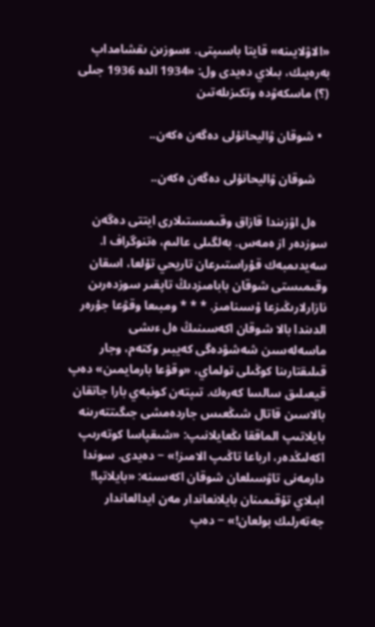«الاۋلايىنە» قايتا باسىپتى. ءسوزىن ىقشامداپ بەرەيىك، بىلاي دەيدى ول: «1934 الدە 1936 جىلى (؟) ماسكەۋدە وتكىزىلەتىن

  • شوقان ۋاليحانۇلى دەگەن ەكەن..

    شوقان ۋاليحانۇلى دەگەن ەكەن..

    ەل اۋزىندا قازاق وقىمىستىلارى ايتتى دەگەن سوزدەر از ەمەس. بەلگىلى عالىم، ەتنوگراف ا. سەيدىمبەك قۇراستىرعان تاريحي تۇلعا، اسقان وقىمىستى شوقان بابامىزدىڭ تاپقىر سوزدەرىن نازارلارىڭىزعا ۇسىنامىز. * * * ومبىعا وقۋعا جۇرەر الدىندا بالا شوقان اكەسىنىڭ ەل ءىشى ماسەلەسىن شەشۋدەگى كەيبىر وكتەم، وجار قىلىقتارىنا كوڭىلى تولماي، «وقۋعا بارمايمىن» دەپ قيعىلىق سالسا كەرەك. تىپتەن كونبەي بارا جاتقان بالاسىن قاتال شىڭعىس جاردەمشى جىگىتتەرىنە بايلاتىپ الماققا ىڭعايلانىپ: «شىقپاسا كوتەرىپ اكەلىڭدەر، ارباعا تاڭىپ الامىز!» − دەيدى. سوندا دارمەنى تاۋسىلعان شوقان اكەسىنە: «بايلاتپا! ابىلاي تۇقىمىنان بايلانعاندار مەن ايدالعاندار جەتەرلىك بولعان!» − دەپ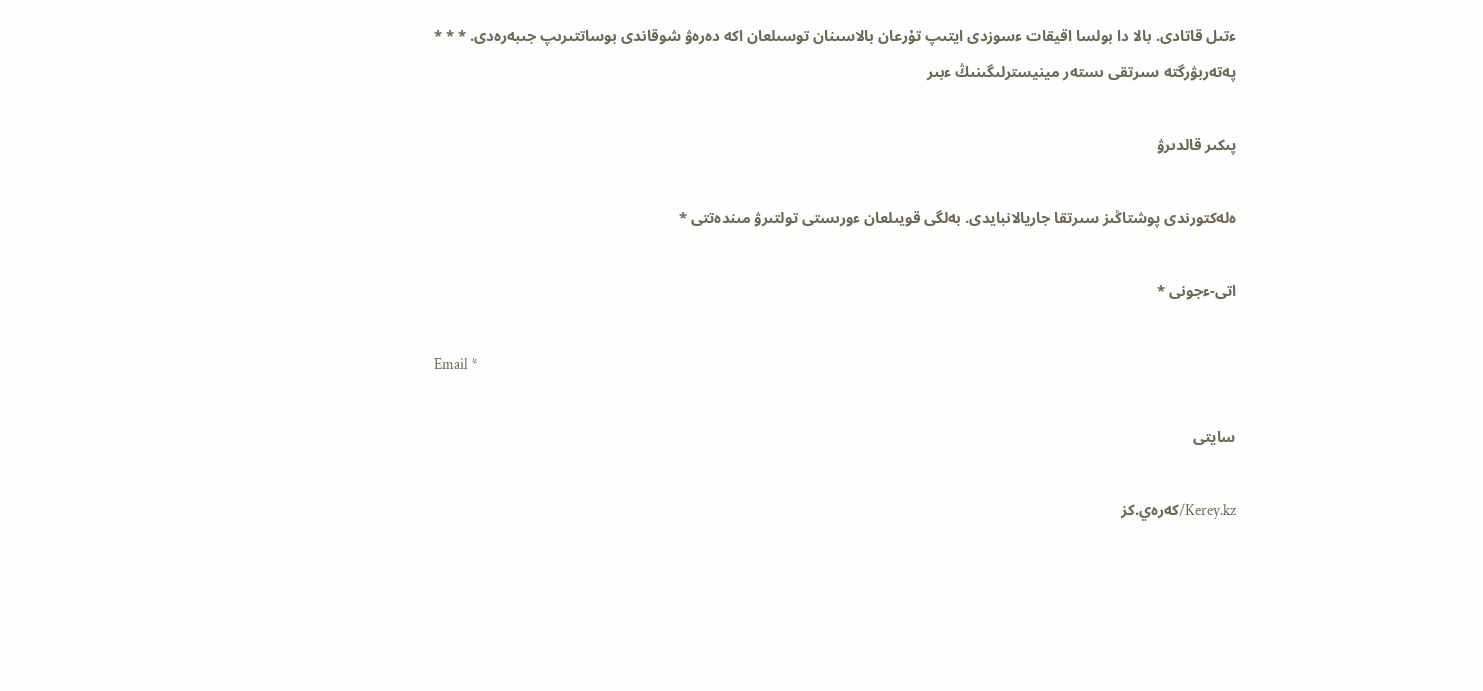ءتىل قاتادى. بالا دا بولسا اقيقات ءسوزدى ايتىپ تۇرعان بالاسىنان توسىلعان اكە دەرەۋ شوقاندى بوساتتىرىپ جىبەرەدى. * * * پەتەربۋرگتە سىرتقى ىستەر مينيسترلىگىنىڭ ءبىر

پىكىر قالدىرۋ

ەلەكتورندى پوشتاڭىز سىرتقا جاريالانبايدى. بەلگى قويىلعان ءورىستى تولتىرۋ مىندەتتى *

اتى-ءجونى *

Email *

سايتى

Kerey.kz/كەرەي.كز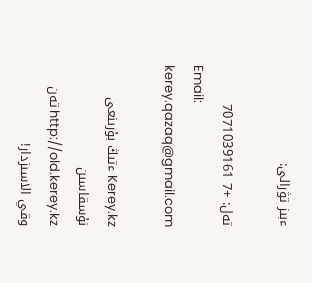ءبىز تۋرالى:

تەل: +7 7071039161
Email: kerey.qazaq@gmail.com

Kerey.kz ءتىڭ بۇرىنعى نۇسقاسىن http://old.kerey.kz تەن وقي الاسىزدار!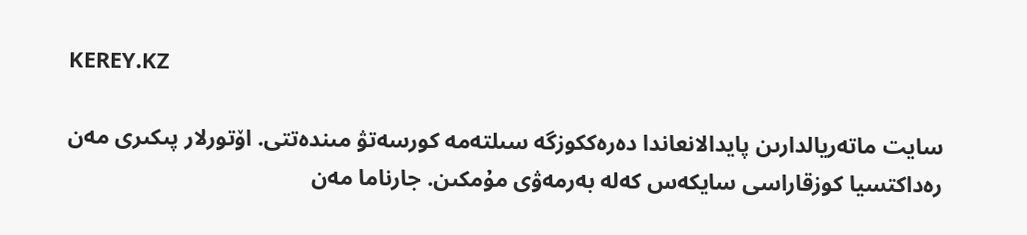KEREY.KZ

سايت ماتەريالدارىن پايدالانعاندا دەرەككوزگە سىلتەمە كورسەتۋ مىندەتتى. اۆتورلار پىكىرى مەن رەداكتسيا كوزقاراسى سايكەس كەلە بەرمەۋى مۇمكىن. جارناما مەن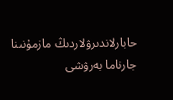حابارلاندىرۋلاردىڭ مازمۇنىنا جارناما بەرۋشى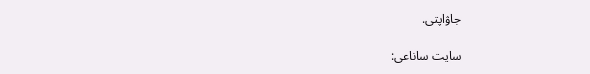جاۋاپتى.

سايت ساناعى: